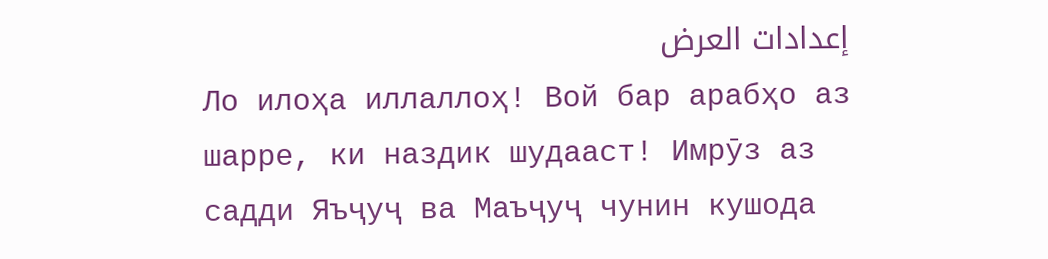إعدادات العرض
Ло илоҳа иллаллоҳ! Вой бар арабҳо аз шарре, ки наздик шудааст! Имрӯз аз садди Яъҷуҷ ва Маъҷуҷ чунин кушода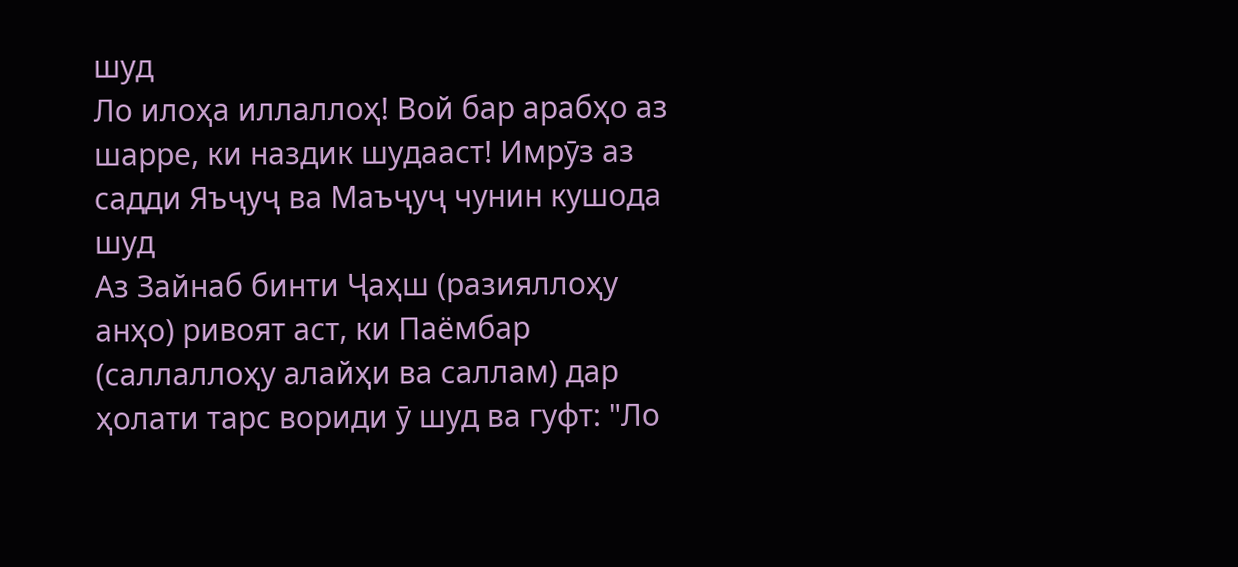шуд
Ло илоҳа иллаллоҳ! Вой бар арабҳо аз шарре, ки наздик шудааст! Имрӯз аз садди Яъҷуҷ ва Маъҷуҷ чунин кушода шуд
Аз Зайнаб бинти Ҷаҳш (разияллоҳу анҳо) ривоят аст, ки Паёмбар (саллаллоҳу алайҳи ва саллам) дар ҳолати тарс вориди ӯ шуд ва гуфт: "Ло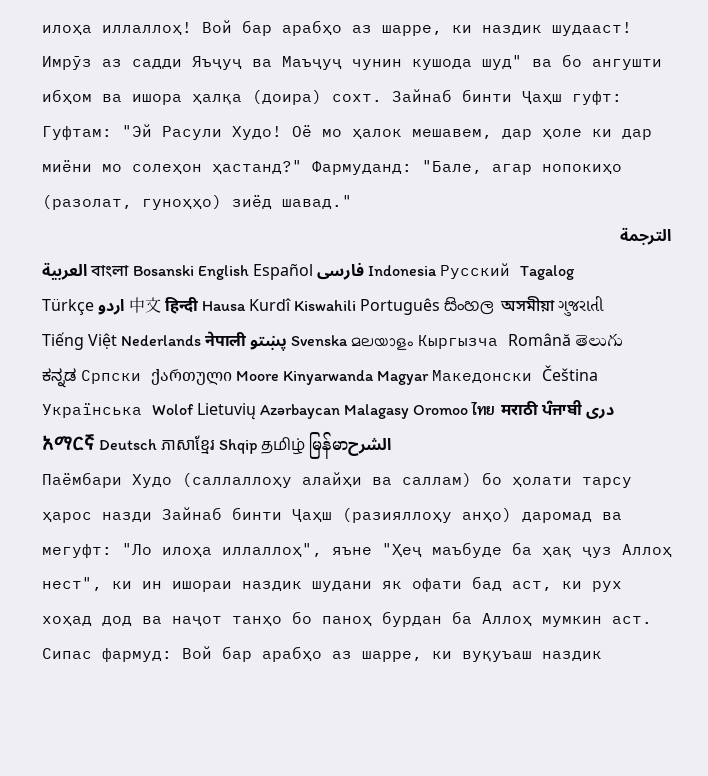илоҳа иллаллоҳ! Вой бар арабҳо аз шарре, ки наздик шудааст! Имрӯз аз садди Яъҷуҷ ва Маъҷуҷ чунин кушода шуд" ва бо ангушти ибҳом ва ишора ҳалқа (доира) сохт. Зайнаб бинти Ҷаҳш гуфт: Гуфтам: "Эй Расули Худо! Оё мо ҳалок мешавем, дар ҳоле ки дар миёни мо солеҳон ҳастанд?" Фармуданд: "Бале, агар нопокиҳо (разолат, гуноҳҳо) зиёд шавад."
الترجمة
العربية বাংলা Bosanski English Español فارسی Indonesia Русский Tagalog Türkçe اردو 中文 हिन्दी Hausa Kurdî Kiswahili Português සිංහල অসমীয়া ગુજરાતી Tiếng Việt Nederlands नेपाली پښتو Svenska മലയാളം Кыргызча Română తెలుగు ಕನ್ನಡ Српски ქართული Moore Kinyarwanda Magyar Македонски Čeština Українська Wolof Lietuvių Azərbaycan Malagasy Oromoo ไทย मराठी ਪੰਜਾਬੀ دری አማርኛ Deutsch ភាសាខ្មែរ Shqip தமிழ் မြန်မာالشرح
Паёмбари Худо (саллаллоҳу алайҳи ва саллам) бо ҳолати тарсу ҳарос назди Зайнаб бинти Ҷаҳш (разияллоҳу анҳо) даромад ва мегуфт: "Ло илоҳа иллаллоҳ", яъне "Ҳеҷ маъбуде ба ҳақ ҷуз Аллоҳ нест", ки ин ишораи наздик шудани як офати бад аст, ки рух хоҳад дод ва наҷот танҳо бо паноҳ бурдан ба Аллоҳ мумкин аст. Сипас фармуд: Вой бар арабҳо аз шарре, ки вуқуъаш наздик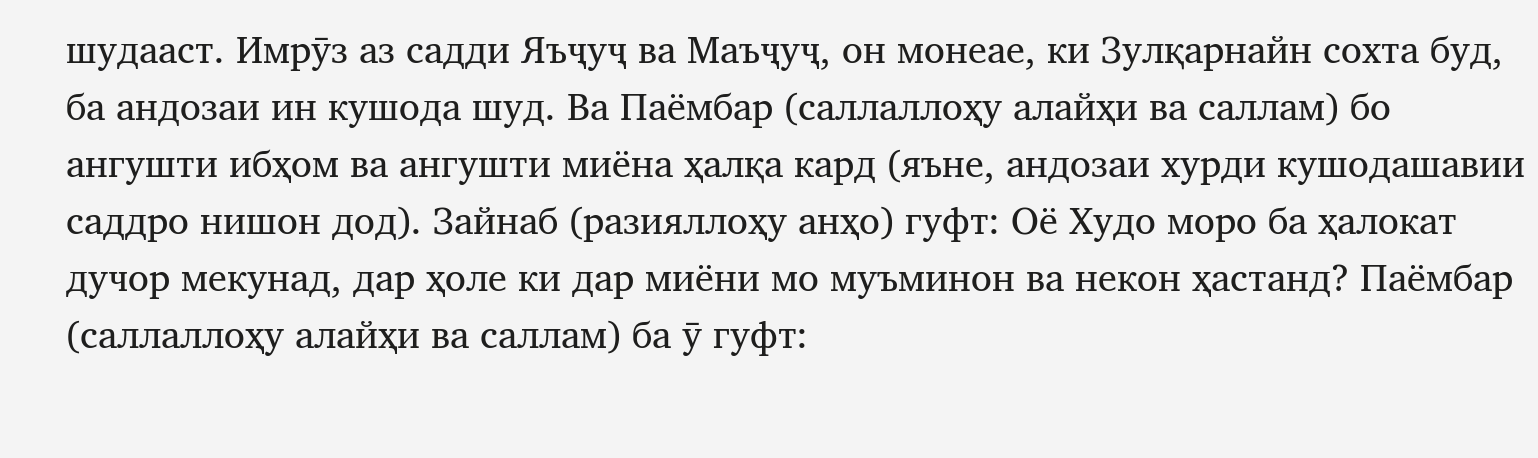шудааст. Имрӯз аз садди Яъҷуҷ ва Маъҷуҷ, он монеае, ки Зулқарнайн сохта буд, ба андозаи ин кушода шуд. Ва Паёмбар (саллаллоҳу алайҳи ва саллам) бо ангушти ибҳом ва ангушти миёна ҳалқа кард (яъне, андозаи хурди кушодашавии саддро нишон дод). Зайнаб (разияллоҳу анҳо) гуфт: Оё Худо моро ба ҳалокат дучор мекунад, дар ҳоле ки дар миёни мо муъминон ва некон ҳастанд? Паёмбар (саллаллоҳу алайҳи ва саллам) ба ӯ гуфт: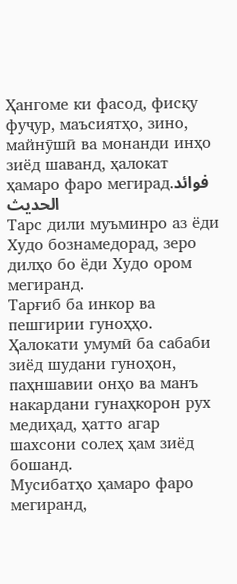Ҳангоме ки фасод, фисқу фуҷур, маъсиятҳо, зино, майнӯшӣ ва монанди инҳо зиёд шаванд, ҳалокат ҳамаро фаро мегирад.فوائد الحديث
Тарс дили муъминро аз ёди Худо бознамедорад, зеро дилҳо бо ёди Худо ором мегиранд.
Тарғиб ба инкор ва пешгирии гуноҳҳо.
Ҳалокати умумӣ ба сабаби зиёд шудани гуноҳон, паҳншавии онҳо ва манъ накардани гунаҳкорон рух медиҳад, ҳатто агар шахсони солеҳ ҳам зиёд бошанд.
Мусибатҳо ҳамаро фаро мегиранд,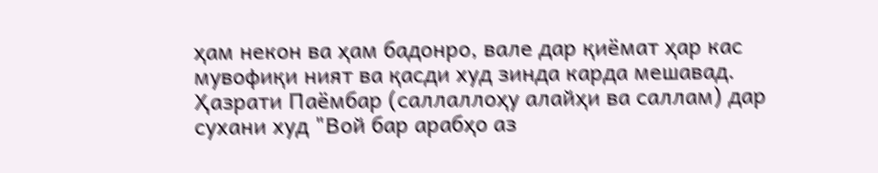ҳам некон ва ҳам бадонро, вале дар қиёмат ҳар кас мувофиқи ният ва қасди худ зинда карда мешавад.
Ҳазрати Паёмбар (саллаллоҳу алайҳи ва саллам) дар сухани худ "Вой бар арабҳо аз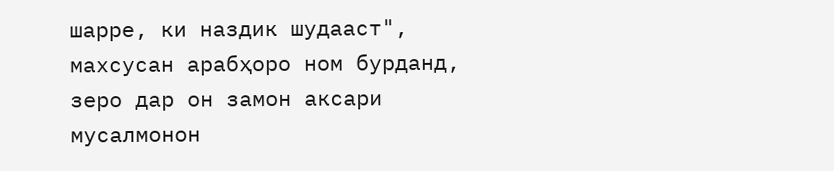шарре, ки наздик шудааст", махсусан арабҳоро ном бурданд, зеро дар он замон аксари мусалмонон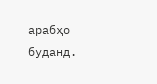арабҳо буданд.